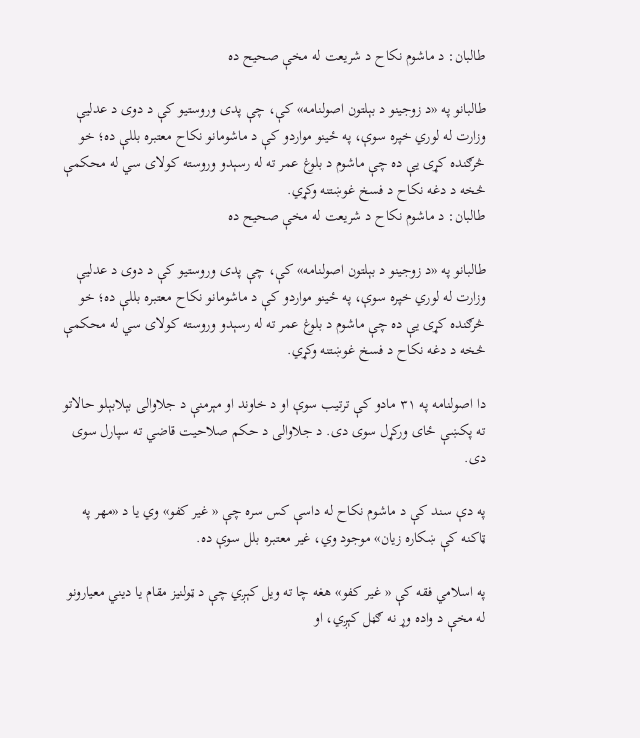طالبان: د ماشوم نکاح د شریعت له مخې صحیح ده

طالبانو په «د زوجینو د بېلتون اصولنامه» کې، چې پدی وروستیو کې د دوی د عدلیې وزارت له لوري خپره سوې، په ځینو مواردو کې د ماشومانو نکاح معتبره بللې ده؛ خو څرګنده کړی یې ده چې ماشوم د بلوغ عمر ته له رسېدو وروسته کولای سي له محکمې څخه د دغه نکاح د فسخ غوښتنه وکړي.
طالبان: د ماشوم نکاح د شریعت له مخې صحیح ده

طالبانو په «د زوجینو د بېلتون اصولنامه» کې، چې پدی وروستیو کې د دوی د عدلیې وزارت له لوري خپره سوې، په ځینو مواردو کې د ماشومانو نکاح معتبره بللې ده؛ خو څرګنده کړی یې ده چې ماشوم د بلوغ عمر ته له رسېدو وروسته کولای سي له محکمې څخه د دغه نکاح د فسخ غوښتنه وکړي.

دا اصولنامه په ۳۱ مادو کې ترتیب سوې او د خاوند او مېرمنې د جلاوالی بېلابېلو حالاتو ته پکښې ځای ورکړل سوی دی. د جلاوالی د حکم صلاحیت قاضي ته سپارل سوی دی.

په دې سند کې د ماشوم نکاح له داسې کس سره چې « غیر کفو» وي یا د «مهر په ټاکنه کې ښکاره زیان» موجود وي، غیر معتبره بلل سوې ده.

په اسلامي فقه کې « غیر کفو» هغه چا ته ویل کېږي چې د ټولنیز مقام یا دیني معیارونو له مخې د واده وړ نه ګڼل کېږي، او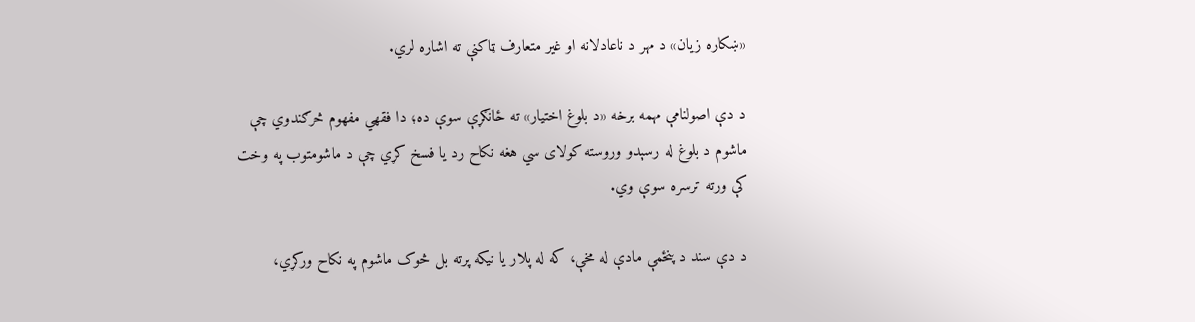«ښکاره زیان» د مهر د ناعادلانه او غیر متعارف ټاکنې ته اشاره لري.

د دې اصولنامې مهمه برخه «د بلوغ اختیار» ته ځانګړې سوې ده؛ دا فقهي مفهوم څرګندوي چې ماشوم د بلوغ له رسېدو وروسته کولای سي هغه نکاح رد یا فسخ کړي چې د ماشومتوب په وخت کې ورته ترسره سوې وي.

د دې سند د پنځمې مادې له مخې، که له پلار یا نیکه پرته بل څوک ماشوم په نکاح ورکړي،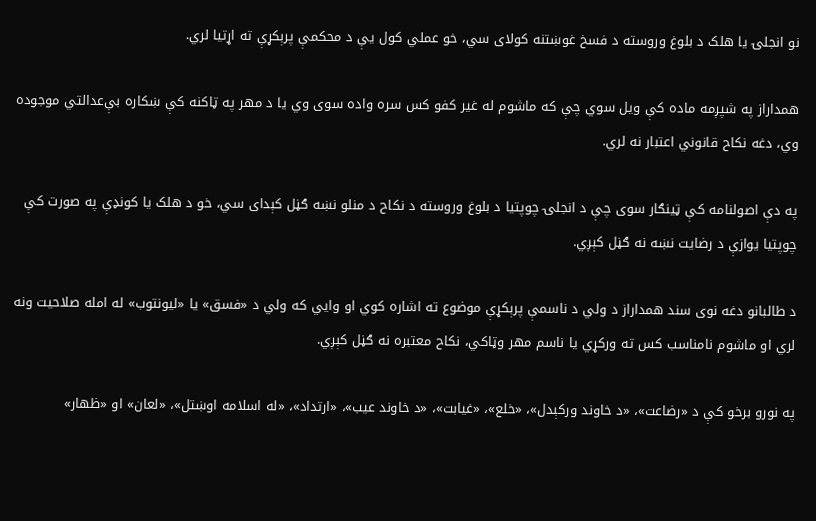نو انجلۍ یا هلک د بلوغ وروسته د فسخ غوښتنه کولای سي، خو عملي کول یې د محکمې پرېکړې ته اړتیا لري.

همداراز په شپږمه ماده کې ویل سوي چې که ماشوم له غیر کفو کس سره واده سوی وي یا د مهر په ټاکنه کې ښکاره بې‌عدالتي موجوده وي، دغه نکاح قانوني اعتبار نه لري.

په دې اصولنامه کې ټینګار سوی چې د انجلۍ چوپتیا د بلوغ وروسته د نکاح د منلو نښه ګڼل کېدای سي، خو د هلک یا کونډې په صورت کې چوپتیا یوازې د رضایت نښه نه ګڼل کېږي.

د طالبانو دغه نوی سند همداراز د ولي د ناسمې پرېکړې موضوع ته اشاره کوي او وایي که ولي د «فسق» یا «لیونتوب» له امله صلاحیت ونه لري او ماشوم نامناسب کس ته ورکړي یا ناسم مهر وټاکي، نکاح معتبره نه ګڼل کېږي.

په نورو برخو کې د «رضاعت»، «د خاوند ورکېدل»، «خلع»، «غیابت»، «د خاوند عیب»، «ارتداد»، «له اسلامه اوښتل»، «لعان» او «ظهار»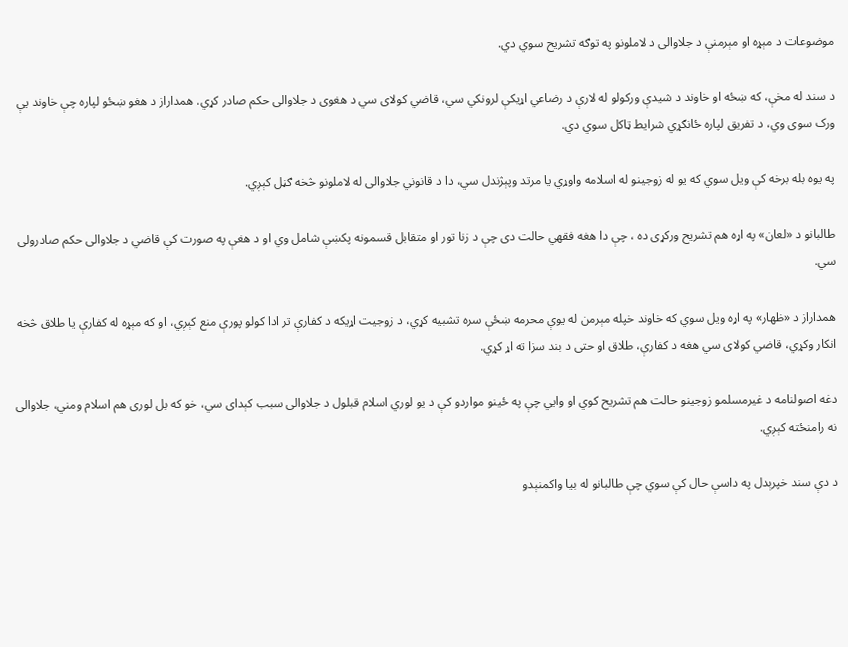موضوعات د مېړه او مېرمنې د جلاوالی د لاملونو په توګه تشریح سوي دي.

د سند له مخې، که ښځه او خاوند د شیدې ورکولو له لارې د رضاعي اړیکې لرونکي سي، قاضي کولای سي د هغوی د جلاوالی حکم صادر کړي. همداراز د هغو ښځو لپاره چې خاوند یې ورک سوی وي، د تفریق لپاره ځانګړي شرایط ټاکل سوي دي.

په یوه بله برخه کې ویل سوي که یو له زوجینو له اسلامه واوړي یا مرتد وپېژندل سي، دا د قانوني جلاوالی له لاملونو څخه ګڼل کېږي.

طالبانو د «لعان» په اړه هم تشریح ورکړی ده ، چې دا هغه فقهي حالت دی چې د زنا تور او متقابل قسمونه پکښې شامل وي او د هغې په صورت کې قاضي د جلاوالی حکم صادرولی سي.

همداراز د «ظهار» په اړه ویل سوي که خاوند خپله مېرمن له یوې محرمه ښځې سره تشبیه کړي، د زوجیت اړیکه د کفارې تر ادا کولو پورې منع کېږي، او که مېړه له کفارې یا طلاق څخه انکار وکړي، قاضي کولای سي هغه د کفارې، طلاق او حتی د بند سزا ته اړ کړي.

دغه اصولنامه د غیرمسلمو زوجینو حالت هم تشریح کوي او وایي چې په ځینو مواردو کې د یو لوري اسلام قبلول د جلاوالی سبب کېدای سي، خو که بل لوری هم اسلام ومني، جلاوالی نه رامنځته کېږي.

د دې سند خپرېدل په داسې حال کې سوي چې طالبانو له بیا واکمنېدو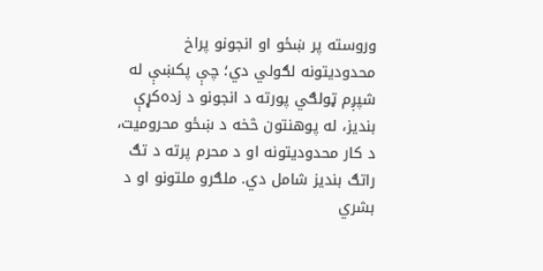وروسته پر ښځو او انجونو پراخ محدودیتونه لګولي دي؛ چې پکښې له شپږم ټولګي پورته د انجونو د زده‌کړې بندیز، له پوهنتون څخه د ښځو محرومیت، د کار محدودیتونه او د محرم پرته د تګ راتګ بندیز شامل دي. ملګرو ملتونو او د بشري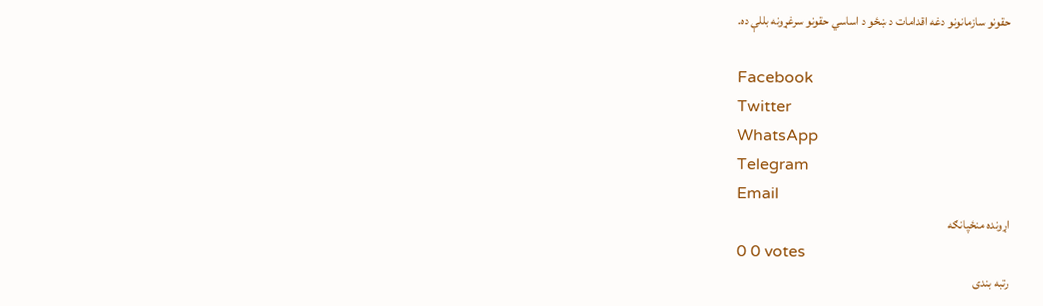حقونو سازمانونو دغه اقدامات د ښځو د اساسي حقونو سرغړونه بللې ده.

Facebook
Twitter
WhatsApp
Telegram
Email
اړونده منځپانګه
0 0 votes
رتبه بندی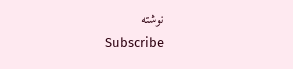نوشته
Subscribe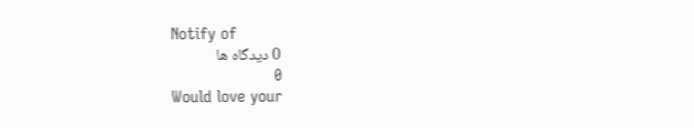Notify of
0 دیدگاه ها
0
Would love your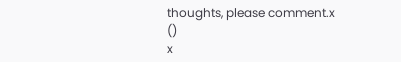thoughts, please comment.x
()
x